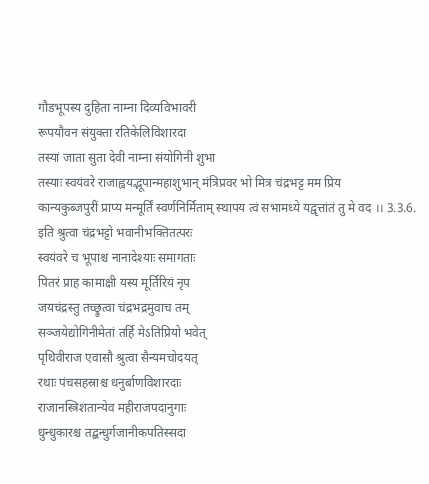गौडभूपस्य दुहिता नाम्ना दिव्यविभावरी
रूपयौवन संयुक्ता रतिकेलिविशारदा
तस्यां जाता सुता देवी नाम्ना संयोगिनी शुभा
तस्याः स्वयंवरे राजाह्वयद्भूपान्महाशुभान् मंत्रिप्रवर भो मित्र चंद्रभट्ट मम प्रिय
कान्यकुब्जपुरीं प्राप्य मन्मूर्तिं स्वर्णनिर्मिताम् स्थापय त्वं सभामध्ये यद्वृत्तांतं तु मे वद ।। 3.3.6.
इति श्रुत्वा चंद्रभट्टो भवानीभक्तितत्परः
स्वयंवरे च भूपाश्च नानादेश्याः समागताः
पितरं प्राह कामाक्षी यस्य मूर्तिरियं नृप
जयचंद्रस्तु तच्छ्रुत्वा चंद्रभद्रमुवाच तम्
सञ्जयेद्योगिनीमेतां तर्हि मेऽतिप्रियो भवेत्
पृथिवीराज एवासौ श्रुत्वा सैन्यमचोदयत्
रथाः पंचसहस्राश्च धनुर्बाणविशारदाः
राजानस्त्रिशतान्येव महीराजपदानुगाः
धुन्धुकारश्च तद्बन्धुर्गजानीकपतिस्सदा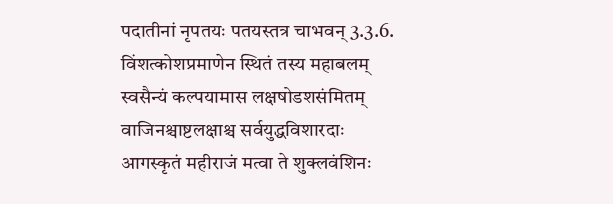पदातीनां नृपतयः पतयस्तत्र चाभवन् 3.3.6.
विंशत्कोशप्रमाणेन स्थितं तस्य महाबलम्
स्वसैन्यं कल्पयामास लक्षषोडशसंमितम्
वाजिनश्चाष्टलक्षाश्च सर्वयुद्धविशारदाः
आगस्कृतं महीराजं मत्वा ते शुक्लवंशिनः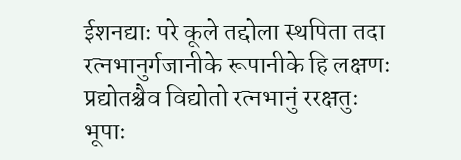ईशनद्याः परे कूले तद्दोला स्थपिता तदा
रत्नभानुर्गजानीके रूपानीके हि लक्षणः
प्रद्योतश्चैव विद्योतो रत्नभानुं ररक्षतुः
भूपाः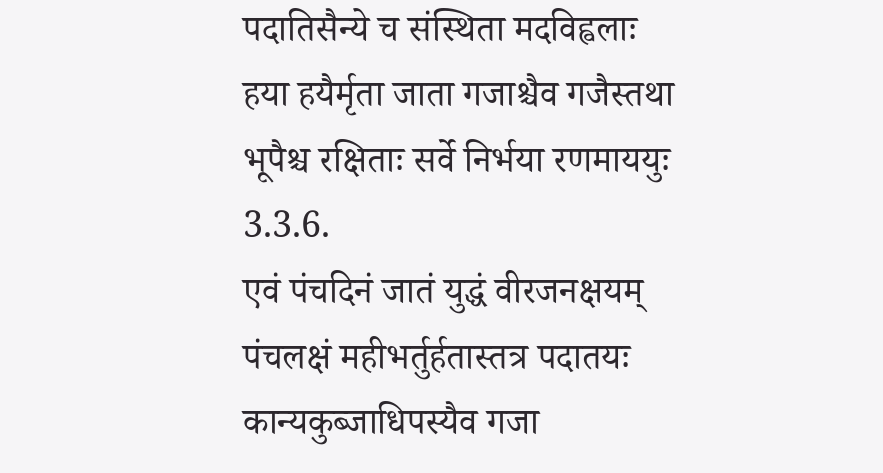पदातिसैन्ये च संस्थिता मदविह्वलाः
हया हयैर्मृता जाता गजाश्चैव गजैस्तथा
भूपैश्च रक्षिताः सर्वे निर्भया रणमाययुः 3.3.6.
एवं पंचदिनं जातं युद्धं वीरजनक्षयम्
पंचलक्षं महीभर्तुर्हतास्तत्र पदातयः
कान्यकुब्जाधिपस्यैव गजा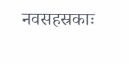नवसहस्रकाः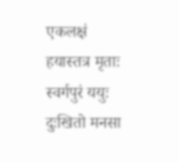एकलक्षं हयास्तत्र मृताः स्वर्गपुरं ययुः
दुःखितो मनसा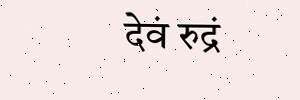देवं रुद्रं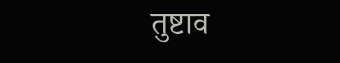तुष्टाव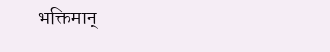भक्तिमान्